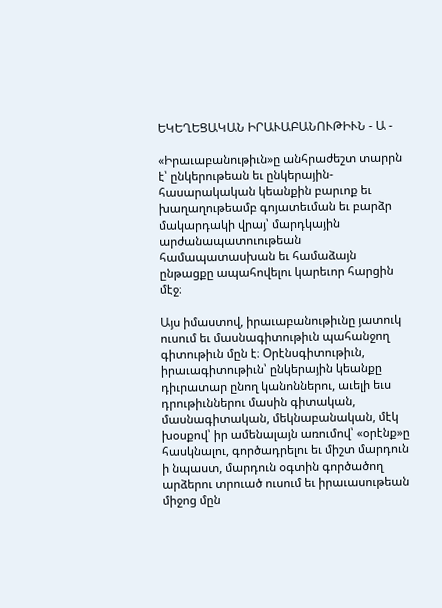ԵԿԵՂԵՑԱԿԱՆ ԻՐԱՒԱԲԱՆՈՒԹԻՒՆ - Ա -

«Իրաւաբանութիւն»ը անհրաժեշտ տարրն է՝ ընկերութեան եւ ընկերային-հասարակական կեանքին բարւոք եւ խաղաղութեամբ գոյատեւման եւ բարձր մակարդակի վրայ՝ մարդկային արժանապատուութեան համապատասխան եւ համաձայն ընթացքը ապահովելու կարեւոր հարցին մէջ։

Այս իմաստով, իրաւաբանութիւնը յատուկ ուսում եւ մասնագիտութիւն պահանջող գիտութիւն մըն է։ Օրէնսգիտութիւն, իրաւագիտութիւն՝ ընկերային կեանքը դիւրատար ընող կանոններու, աւելի եւս դրութիւններու մասին գիտական, մասնագիտական, մեկնաբանական, մէկ խօսքով՝ իր ամենալայն առումով՝ «օրէնք»ը հասկնալու, գործադրելու եւ միշտ մարդուն ի նպաստ, մարդուն օգտին գործածող արձերու տրուած ուսում եւ իրաւասութեան միջոց մըն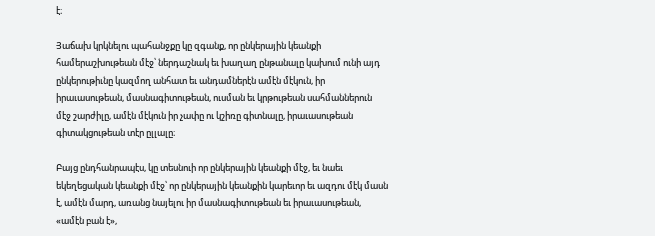է։

Յաճախ կրկնելու պահանջքը կը զգանք, որ ընկերային կեանքի համերաշխութեան մէջ՝ ներդաշնակ եւ խաղաղ ընթանալը կախում ունի այդ ընկերութիւնը կազմող անհատ եւ անդամներէն ամէն մէկուն, իր իրաւասութեան, մասնագիտութեան, ուսման եւ կրթութեան սահմաններուն մէջ շարժիլը, ամէն մէկուն իր չափը ու կշիռը գիտնալը, իրաւասութեան գիտակցութեան տէր ըլլալը։

Բայց ընդհանրապէս, կը տեսնուի որ ընկերային կեանքի մէջ, եւ նաեւ եկեղեցական կեանքի մէջ՝ որ ընկերային կեանքին կարեւոր եւ ազդու մէկ մասն է, ամէն մարդ, առանց նայելու իր մասնագիտութեան եւ իրաւասութեան, «ամէն բան է»,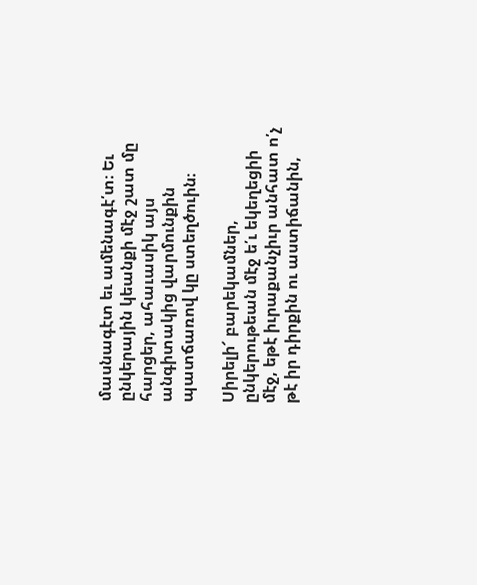մասնագէտ եւ ամենագէ՛տ։ Եւ ընկերային կեանքի մէջ շատ մը հարցեր, ահաւասիկ այս անգիտակից վարմունքին պատճառով կը ստեղծուին։

Սիրելի՜ բարեկամներ, ընկերութեան մէջ ե՛ւ եկեղեցիի մէջ, եթէ իւրաքանչիւր անհատ ո՛չ թէ իր դիրքին ու աստիճանին,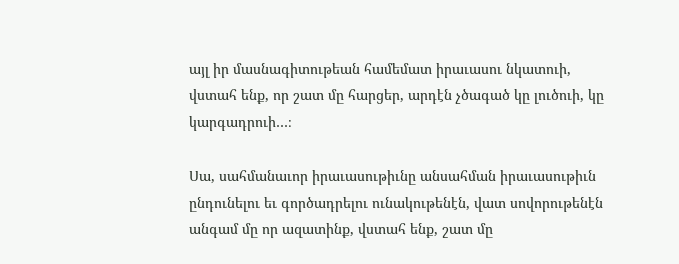այլ իր մասնագիտութեան համեմատ իրաւասու նկատուի, վստահ ենք, որ շատ մը հարցեր, արդէն չծագած կը լուծուի, կը կարգադրուի…։

Սա, սահմանաւոր իրաւասութիւնը անսահման իրաւասութիւն ընդունելու եւ գործադրելու ունակութենէն, վատ սովորութենէն անգամ մը որ ազատինք, վստահ ենք, շատ մը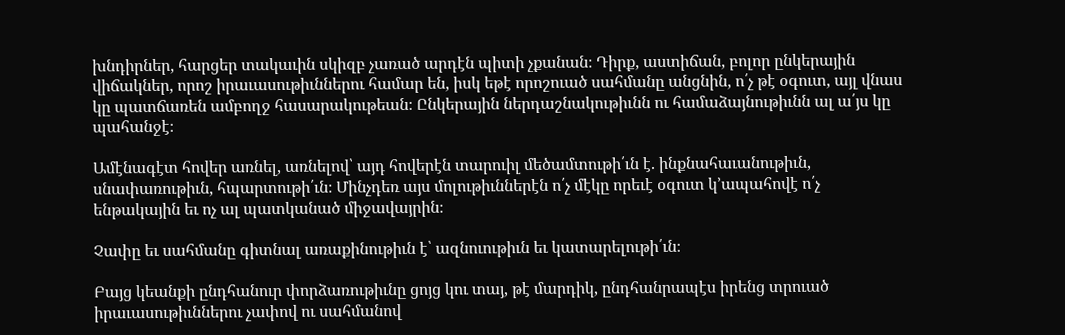խնդիրներ, հարցեր տակաւին սկիզբ չառած արդէն պիտի չքանան։ Դիրք, աստիճան, բոլոր ընկերային վիճակներ, որոշ իրաւասութիւններու համար են, իսկ եթէ որոշուած սահմանը անցնին, ո՛չ թէ օգուտ, այլ վնաս կը պատճառեն ամբողջ հասարակութեան։ Ընկերային ներդաշնակութիւնն ու համաձայնութիւնն ալ ա՛յս կը պահանջէ։

Ամէնագէտ հովեր առնել, առնելով՝ այդ հովերէն տարուիլ մեծամտութի՛ւն է. ինքնահաւանութիւն, սնափառութիւն, հպարտութի՛ւն։ Մինչդեռ այս մոլութիւններէն ո՛չ մէկը որեւէ օգուտ կ՚ապահովէ ո՛չ ենթակային եւ ոչ ալ պատկանած միջավայրին։

Չափը եւ սահմանը գիտնալ առաքինութիւն է՝ ազնուութիւն եւ կատարելութի՛ւն։

Բայց կեանքի ընդհանուր փորձառութիւնը ցոյց կու տայ, թէ մարդիկ, ընդհանրապէս իրենց տրուած իրաւասութիւններու չափով ու սահմանով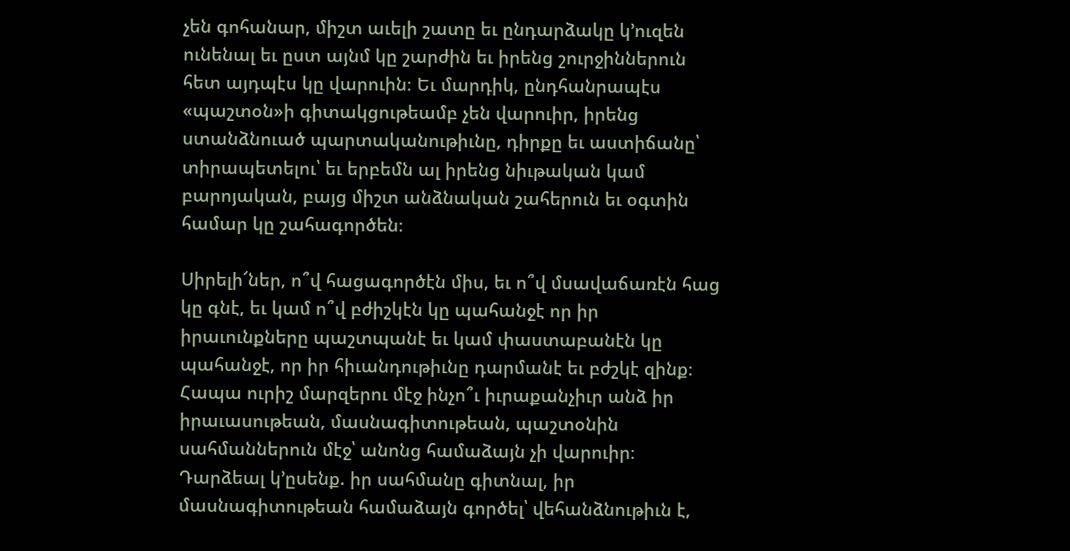չեն գոհանար, միշտ աւելի շատը եւ ընդարձակը կ՚ուզեն ունենալ եւ ըստ այնմ կը շարժին եւ իրենց շուրջիններուն հետ այդպէս կը վարուին։ Եւ մարդիկ, ընդհանրապէս «պաշտօն»ի գիտակցութեամբ չեն վարուիր, իրենց ստանձնուած պարտականութիւնը, դիրքը եւ աստիճանը՝ տիրապետելու՝ եւ երբեմն ալ իրենց նիւթական կամ բարոյական, բայց միշտ անձնական շահերուն եւ օգտին համար կը շահագործեն։

Սիրելի՜ներ, ո՞վ հացագործէն միս, եւ ո՞վ մսավաճառէն հաց կը գնէ, եւ կամ ո՞վ բժիշկէն կը պահանջէ որ իր իրաւունքները պաշտպանէ եւ կամ փաստաբանէն կը պահանջէ, որ իր հիւանդութիւնը դարմանէ եւ բժշկէ զինք։ Հապա ուրիշ մարզերու մէջ ինչո՞ւ իւրաքանչիւր անձ իր իրաւասութեան, մասնագիտութեան, պաշտօնին սահմաններուն մէջ՝ անոնց համաձայն չի վարուիր։ Դարձեալ կ՚ըսենք. իր սահմանը գիտնալ, իր մասնագիտութեան համաձայն գործել՝ վեհանձնութիւն է,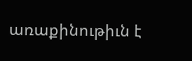առաքինութիւն է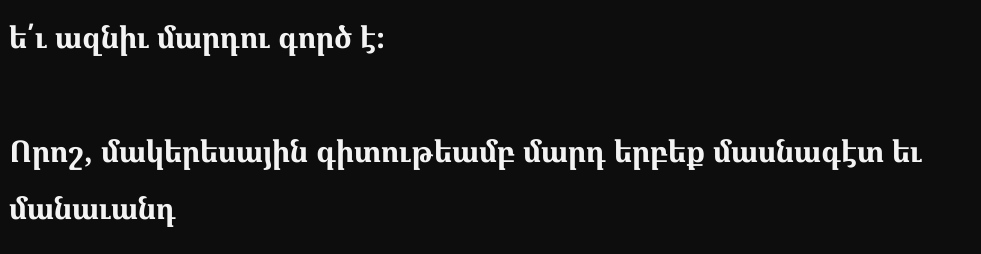ե՛ւ ազնիւ մարդու գործ է։

Որոշ, մակերեսային գիտութեամբ մարդ երբեք մասնագէտ եւ մանաւանդ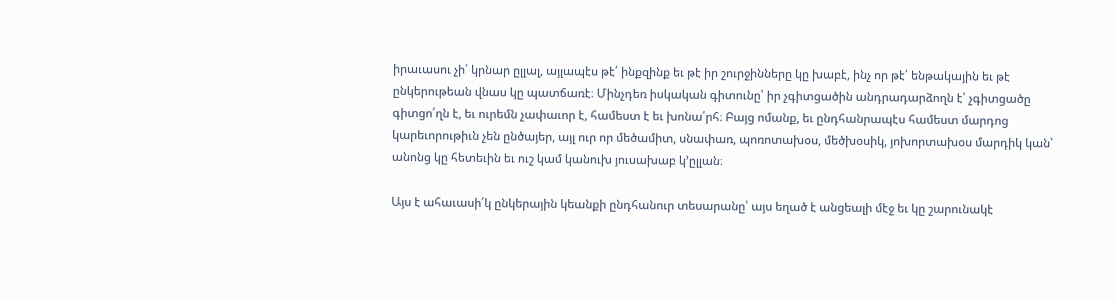իրաւասու չի՛ կրնար ըլլալ, այլապէս թէ՛ ինքզինք եւ թէ իր շուրջինները կը խաբէ, ինչ որ թէ՛ ենթակային եւ թէ ընկերութեան վնաս կը պատճառէ։ Մինչդեռ իսկական գիտունը՝ իր չգիտցածին անդրադարձողն է՝ չգիտցածը գիտցո՛ղն է, եւ ուրեմն չափաւոր է, համեստ է եւ խոնա՛րհ։ Բայց ոմանք, եւ ընդհանրապէս համեստ մարդոց կարեւորութիւն չեն ընծայեր, այլ ուր որ մեծամիտ, սնափառ, պոռոտախօս, մեծխօսիկ, յոխորտախօս մարդիկ կան՝ անոնց կը հետեւին եւ ուշ կամ կանուխ յուսախաբ կ՚ըլլան։

Այս է ահաւասի՛կ ընկերային կեանքի ընդհանուր տեսարանը՝ այս եղած է անցեալի մէջ եւ կը շարունակէ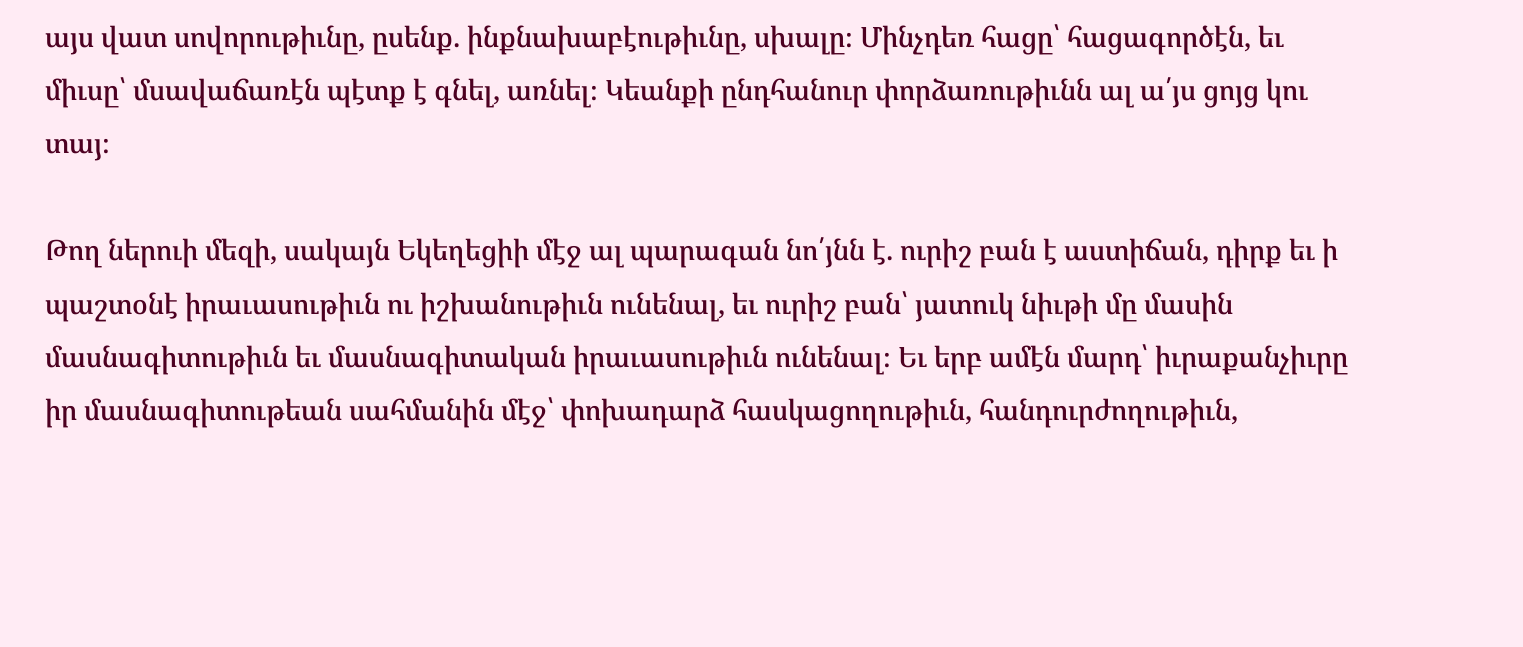այս վատ սովորութիւնը, ըսենք. ինքնախաբէութիւնը, սխալը։ Մինչդեռ հացը՝ հացագործէն, եւ միւսը՝ մսավաճառէն պէտք է գնել, առնել։ Կեանքի ընդհանուր փորձառութիւնն ալ ա՛յս ցոյց կու տայ։

Թող ներուի մեզի, սակայն Եկեղեցիի մէջ ալ պարագան նո՛յնն է. ուրիշ բան է աստիճան, դիրք եւ ի պաշտօնէ իրաւասութիւն ու իշխանութիւն ունենալ, եւ ուրիշ բան՝ յատուկ նիւթի մը մասին մասնագիտութիւն եւ մասնագիտական իրաւասութիւն ունենալ։ Եւ երբ ամէն մարդ՝ իւրաքանչիւրը իր մասնագիտութեան սահմանին մէջ՝ փոխադարձ հասկացողութիւն, հանդուրժողութիւն,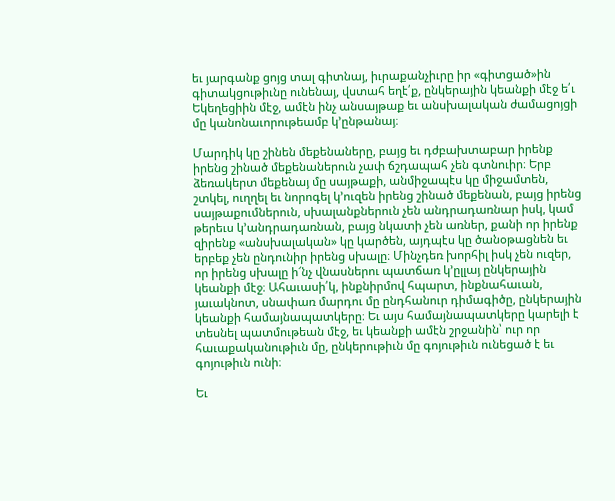եւ յարգանք ցոյց տալ գիտնայ, իւրաքանչիւրը իր «գիտցած»ին գիտակցութիւնը ունենայ, վստահ եղէ՛ք, ընկերային կեանքի մէջ ե՛ւ Եկեղեցիին մէջ, ամէն ինչ անսայթաք եւ անսխալական ժամացոյցի մը կանոնաւորութեամբ կ՚ընթանայ։

Մարդիկ կը շինեն մեքենաները, բայց եւ դժբախտաբար իրենք իրենց շինած մեքենաներուն չափ ճշդապահ չեն գտնուիր։ Երբ ձեռակերտ մեքենայ մը սայթաքի, անմիջապէս կը միջամտեն, շտկել, ուղղել եւ նորոգել կ՚ուզեն իրենց շինած մեքենան, բայց իրենց սայթաքումներուն, սխալանքներուն չեն անդրադառնար իսկ, կամ թերեւս կ՚անդրադառնան, բայց նկատի չեն առներ, քանի որ իրենք զիրենք «անսխալական» կը կարծեն, այդպէս կը ծանօթացնեն եւ երբեք չեն ընդունիր իրենց սխալը։ Մինչդեռ խորհիլ իսկ չեն ուզեր, որ իրենց սխալը ի՜նչ վնասներու պատճառ կ՚ըլլայ ընկերային կեանքի մէջ։ Ահաւասի՛կ, ինքնիրմով հպարտ, ինքնահաւան, յաւակնոտ, սնափառ մարդու մը ընդհանուր դիմագիծը, ընկերային կեանքի համայնապատկերը։ Եւ այս համայնապատկերը կարելի է տեսնել պատմութեան մէջ, եւ կեանքի ամէն շրջանին՝ ուր որ հաւաքականութիւն մը, ընկերութիւն մը գոյութիւն ունեցած է եւ գոյութիւն ունի։

Եւ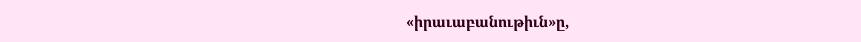«իրաւաբանութիւն»ը,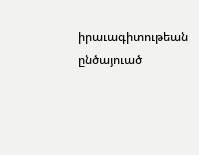իրաւագիտութեան ընծայուած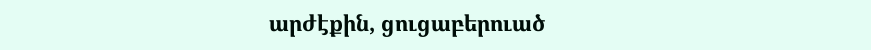արժէքին, ցուցաբերուած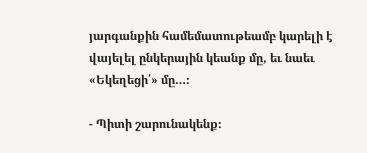յարգանքին համեմատութեամբ կարելի է վայելել ընկերային կեանք մը, եւ նաեւ «Եկեղեցի՛» մը…։

- Պիտի շարունակենք։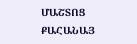ՄԱՇՏՈՑ ՔԱՀԱՆԱՅ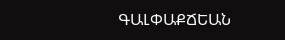ԳԱԼՓԱՔՃԵԱՆ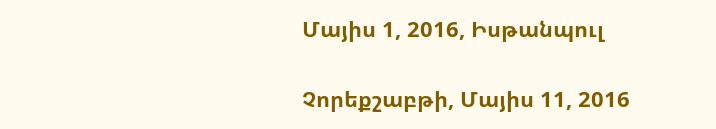Մայիս 1, 2016, Իսթանպուլ

Չորեքշաբթի, Մայիս 11, 2016